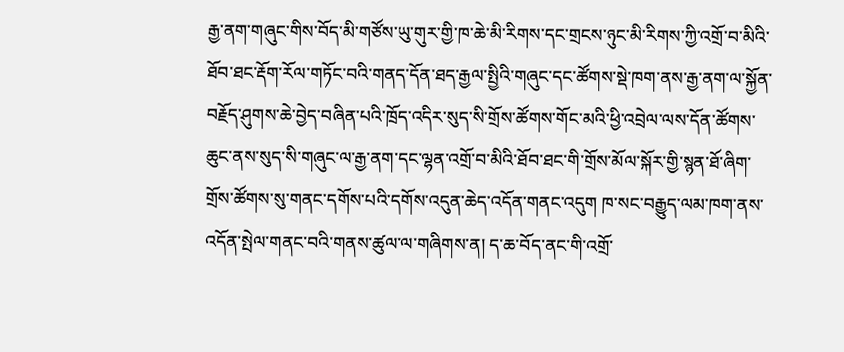རྒྱ་ནག་གཞུང་གིས་བོད་མི་གཙོས་ཡུ་གུར་གྱི་ཁ་ཆེ་མི་རིགས་དང་གྲངས་ཉུང་མི་རིགས་ཀྱི་འགྲོ་བ་མིའི་ཐོབ་ཐང་རྡོག་རོལ་གཏོང་བའི་གནད་དོན་ཐད་རྒྱལ་སྤྱིའི་གཞུང་དང་ཚོགས་སྡེ་ཁག་ནས་རྒྱ་ནག་ལ་སྐྱོན་བརྗོད་ཤུགས་ཆེ་བྱེད་བཞིན་པའི་ཁྲོད་འདིར་སུད་སི་གྲོས་ཚོགས་གོང་མའི་ཕྱི་འབྲེལ་ལས་དོན་ཚོགས་ཆུང་ནས་སུད་སི་གཞུང་ལ་རྒྱ་ནག་དང་ལྷན་འགྲོ་བ་མིའི་ཐོབ་ཐང་གི་གྲོས་མོལ་སྐོར་གྱི་སྙན་ཐོ་ཞིག་གྲོས་ཚོགས་སུ་གནང་དགོས་པའི་དགོས་འདུན་ཆེད་འདོན་གནང་འདུག ཁ་སང་བརྒྱུད་ལམ་ཁག་ནས་འདོན་སྤེལ་གནང་བའི་གནས་ཚུལ་ལ་གཞིགས་ན། ད་ཆ་བོད་ནང་གི་འགྲོ་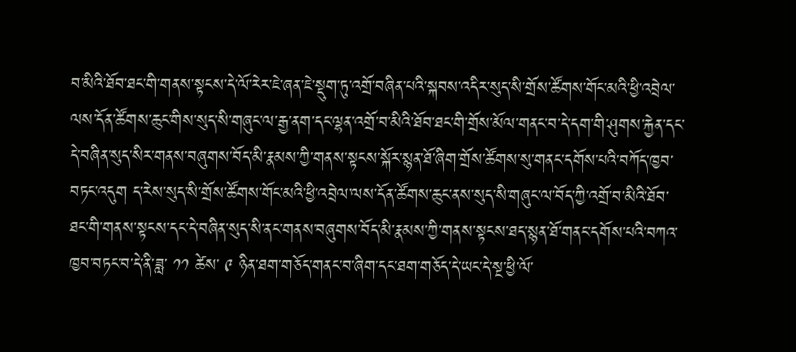བ་མིའི་ཐོབ་ཐང་གི་གནས་སྟངས་དེ་ལོ་རེར་ཇེ་ཞན་ཇེ་སྡུག་ཏུ་འགྲོ་བཞིན་པའི་སྐབས་འདིར་སུད་སི་གྲོས་ཚོགས་གོང་མའི་ཕྱི་འབྲེལ་ལས་དོན་ཚོགས་ཆུང་གིས་སུད་སི་གཞུང་ལ་རྒྱ་ནག་དང་ལྷན་འགྲོ་བ་མིའི་ཐོབ་ཐང་གི་གྲོས་མོལ་གནང་བ་དེ་དག་གི་ཤུགས་རྐྱེན་དང་དེ་བཞིན་སུད་སིར་གནས་བཞུགས་བོད་མི་རྣམས་ཀྱི་གནས་སྟངས་སྐོར་སྙན་ཐོ་ཞིག་གྲོས་ཚོགས་སུ་གནང་དགོས་པའི་བཀོད་ཁྱབ་བཏང་འདུག ད་རེས་སུད་སི་གྲོས་ཚོགས་གོང་མའི་ཕྱི་འབྲེལ་ལས་དོན་ཚོགས་ཆུང་ནས་སུད་སི་གཞུང་ལ་བོད་ཀྱི་འགྲོ་བ་མིའི་ཐོབ་ཐང་གི་གནས་སྟངས་དང་དེ་བཞིན་སུད་སི་ནང་གནས་བཞུགས་བོད་མི་རྣམས་ཀྱི་གནས་སྟངས་ཐད་སྙན་ཐོ་གནང་དགོས་པའི་བཀའ་ཁྱབ་བཏང་བ་དེ་ནི་ཟླ་ ༡༡ ཚེས་ ༩ ཉིན་ཐག་གཅོད་གནང་བ་ཞིག་དང་ཐག་གཅོད་དེ་ཡང་དེ་སྔ་ཕྱི་ལོ་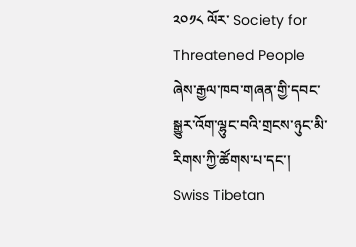༢༠༡༨ ལོར་ Society for Threatened People ཞེས་རྒྱལ་ཁབ་གཞན་གྱི་དབང་སྒྱུར་འོག་ལྷུང་བའི་གྲངས་ཉུང་མི་རིགས་ཀྱི་ཚོགས་པ་དང་།  Swiss Tibetan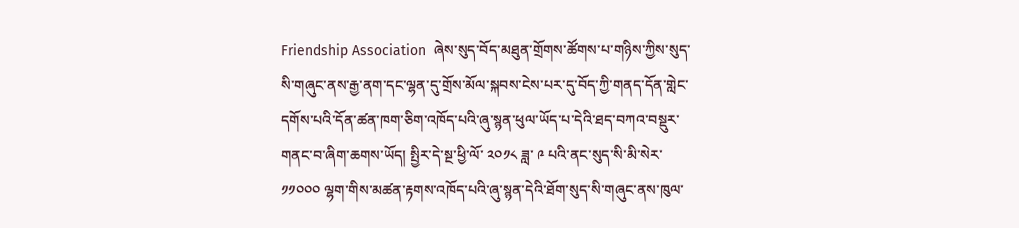Friendship Association  ཞེས་སུད་བོད་མཐུན་གྲོགས་ཚོགས་པ་གཉིས་ཀྱིས་སུད་སི་གཞུང་ནས་རྒྱ་ནག་དང་ལྷན་དུ་གྲོས་མོལ་སྐབས་ངེས་པར་དུ་བོད་ཀྱི་གནད་དོན་གླེང་དགོས་པའི་དོན་ཚན་ཁག་ཅིག་འཁོད་པའི་ཞུ་སྙན་ཕུལ་ཡོད་པ་དེའི་ཐད་བཀའ་བསྡུར་གནང་བ་ཞིག་ཆགས་ཡོད། སྤྱིར་དེ་སྔ་ཕྱི་ལོ་ ༢༠༡༨ ཟླ་ ༩ པའི་ནང་སུད་སི་མི་སེར་ ༡༡༠༠༠ ལྷག་གིས་མཚན་རྟགས་འཁོད་པའི་ཞུ་སྙན་དེའི་ཐོག་སུད་སི་གཞུང་ནས་ཁུལ་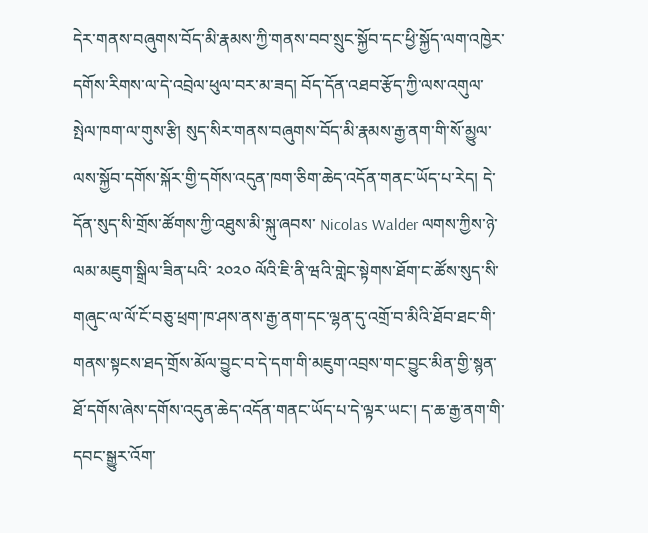དེར་གནས་བཞུགས་བོད་མི་རྣམས་ཀྱི་གནས་བབ་སྲུང་སྐྱོབ་དང་ཕྱི་སྐྱོད་ལག་འཁྱེར་དགོས་རིགས་ལ་དེ་འབྲེལ་ཕུལ་བར་མ་ཟད། བོད་དོན་འཐབ་རྩོད་ཀྱི་ལས་འགུལ་སྤེལ་ཁག་ལ་གུས་རྩི། སུད་སིར་གནས་བཞུགས་བོད་མི་རྣམས་རྒྱ་ནག་གི་སོ་མྱུལ་ལས་སྐྱོབ་དགོས་སྐོར་གྱི་དགོས་འདུན་ཁག་ཅིག་ཆེད་འདོན་གནང་ཡོད་པ་རེད། དེ་དོན་སུད་སི་གྲོས་ཚོགས་ཀྱི་འཐུས་མི་སྐུ་ཞབས་ Nicolas Walder ལགས་ཀྱིས་ཉེ་ལམ་མཇུག་སྒྲིལ་ཟིན་པའི་ ༢༠༢༠ ལོའི་ཇི་ནི་ཝའི་གླེང་སྟེགས་ཐོག་ང་ཚོས་སུད་སི་གཞུང་ལ་ལོ་ངོ་བཅུ་ཕྲག་ཁ་ཤས་ནས་རྒྱ་ནག་དང་ལྷན་དུ་འགྲོ་བ་མིའི་ཐོབ་ཐང་གི་གནས་སྟངས་ཐད་གྲོས་མོལ་བྱུང་བ་དེ་དག་གི་མཇུག་འབྲས་གང་བྱུང་མིན་གྱི་སྙན་ཐོ་དགོས་ཞེས་དགོས་འདུན་ཆེད་འདོན་གནང་ཡོད་པ་དེ་ལྟར་ཡང་། ད་ཆ་རྒྱ་ནག་གི་དབང་སྒྱུར་འོག་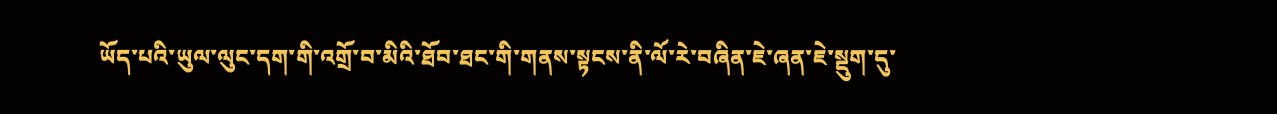ཡོད་པའི་ཡུལ་ལུང་དག་གི་འགྲོ་བ་མིའི་ཐོབ་ཐང་གི་གནས་སྟངས་ནི་ལོ་རེ་བཞིན་ཇེ་ཞན་ཇེ་སྡུག་དུ་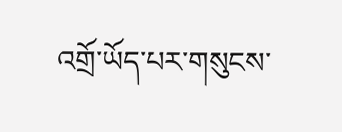འགྲོ་ཡོད་པར་གསུངས་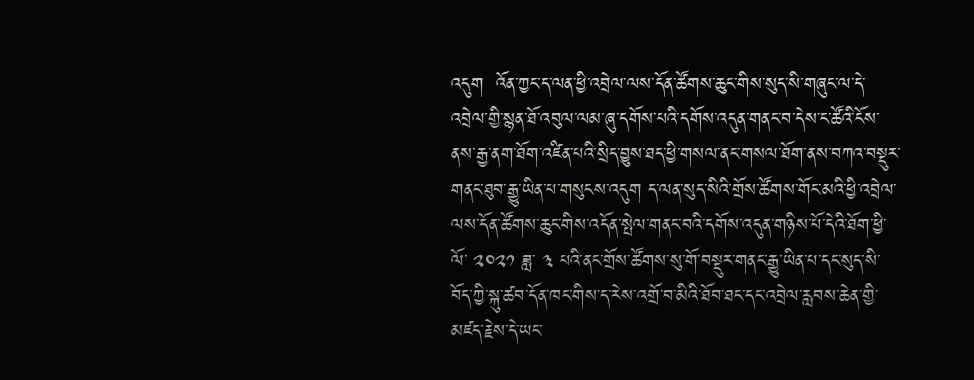འདུག  འོན་ཀྱང་ད་ལན་ཕྱི་འབྲེལ་ལས་དོན་ཚོགས་ཆུང་གིས་སུད་སི་གཞུང་ལ་དེ་འབྲེལ་གྱི་སྙན་ཐོ་འབུལ་ལམ་ཞུ་དགོས་པའི་དགོས་འདུན་གནང་བ་དེས་ང་ཚོའི་ངོས་ནས་རྒྱ་ནག་ཐོག་འཛིན་པའི་སྲིད་བྱུས་ཐད་ཕྱི་གསལ་ནང་གསལ་ཐོག་ནས་བཀའ་བསྡུར་གནང་ཐུབ་རྒྱུ་ཡིན་པ་གསུངས་འདུག ད་ལན་སུད་སིའི་གྲོས་ཚོགས་གོང་མའི་ཕྱི་འབྲེལ་ལས་དོན་ཚོགས་ཆུང་གིས་འདོན་སྤེལ་གནང་བའི་དགོས་འདུན་གཉིས་པོ་དེའི་ཐོག་ཕྱི་ལོ་ ༢༠༢༡ ཟླ་ ༣ པའི་ནང་གྲོས་ཚོགས་སུ་གོ་བསྡུར་གནང་རྒྱུ་ཡིན་པ་དང་སུད་སི་བོད་ཀྱི་སྐུ་ཚབ་དོན་ཁང་གིས་ད་རེས་འགྲོ་བ་མིའི་ཐོབ་ཐང་དང་འབྲེལ་རླབས་ཆེན་གྱི་མཛད་རྗེས་དེ་ཡང་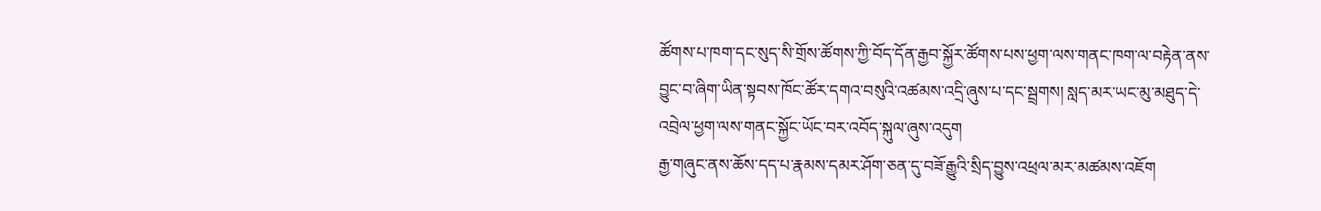ཚོགས་པ་ཁག་དང་སུད་སི་གྲོས་ཚོགས་ཀྱི་བོད་དོན་རྒྱབ་སྐྱོར་ཚོགས་པས་ཕྱག་ལས་གནང་ཁག་ལ་བརྟེན་ནས་བྱུང་བ་ཞིག་ཡིན་སྟབས་ཁོང་ཚོར་དགའ་བསུའི་འཚམས་འདྲི་ཞུས་པ་དང་སྦྲགས། སླད་མར་ཡང་མུ་མཐུད་དེ་འབྲེལ་ཕྱག་ལས་གནང་སྐྱོང་ཡོང་བར་འབོད་སྐུལ་ཞུས་འདུག
རྒྱ་གཞུང་ནས་ཆོས་དད་པ་རྣམས་དམར་ཤོག་ཅན་དུ་བཟོ་རྒྱུའི་སྲིད་བྱུས་འཕྲལ་མར་མཚམས་འཇོག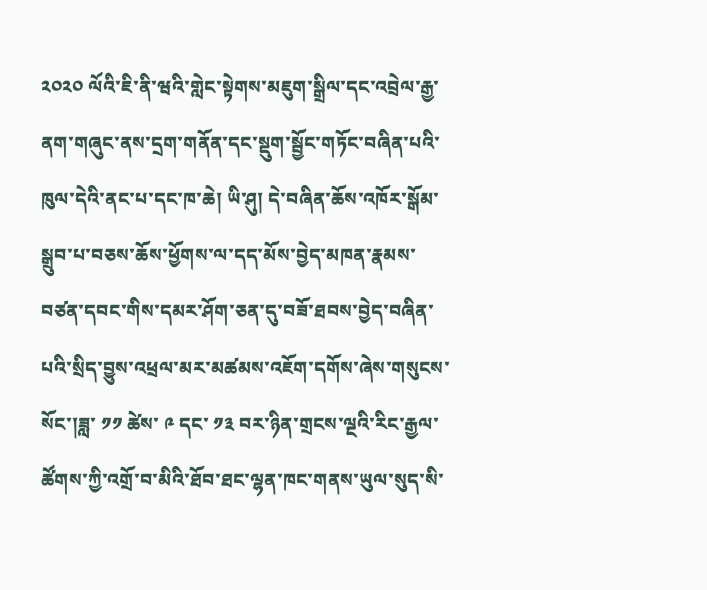༢༠༢༠ ལོའི་ཇི་ནི་ཝའི་གླེང་སྟེགས་མཇུག་སྒྲིལ་དང་འབྲེལ་རྒྱ་ནག་གཞུང་ནས་དྲག་གནོན་དང་སྡུག་སྦྱོང་གཏོང་བཞིན་པའི་ཁུལ་དེའི་ནང་པ་དང་ཁ་ཆེ། ཡི་ཤུ། དེ་བཞིན་ཆོས་འཁོར་སྒོམ་སྒྲུབ་པ་བཅས་ཆོས་ཕྱོགས་ལ་དད་མོས་བྱེད་མཁན་རྣམས་བཙན་དབང་གིས་དམར་ཤོག་ཅན་དུ་བཟོ་ཐབས་བྱེད་བཞིན་པའི་སྲིད་བྱུས་འཕྲལ་མར་མཚམས་འཇོག་དགོས་ཞེས་གསུངས་སོང་།ཟླ་ ༡༡ ཚེས་ ༩ དང་ ༡༣ བར་ཉིན་གྲངས་ལྔའི་རིང་རྒྱལ་ཚོགས་ཀྱི་འགྲོ་བ་མིའི་ཐོབ་ཐང་ལྷན་ཁང་གནས་ཡུལ་སུད་སི་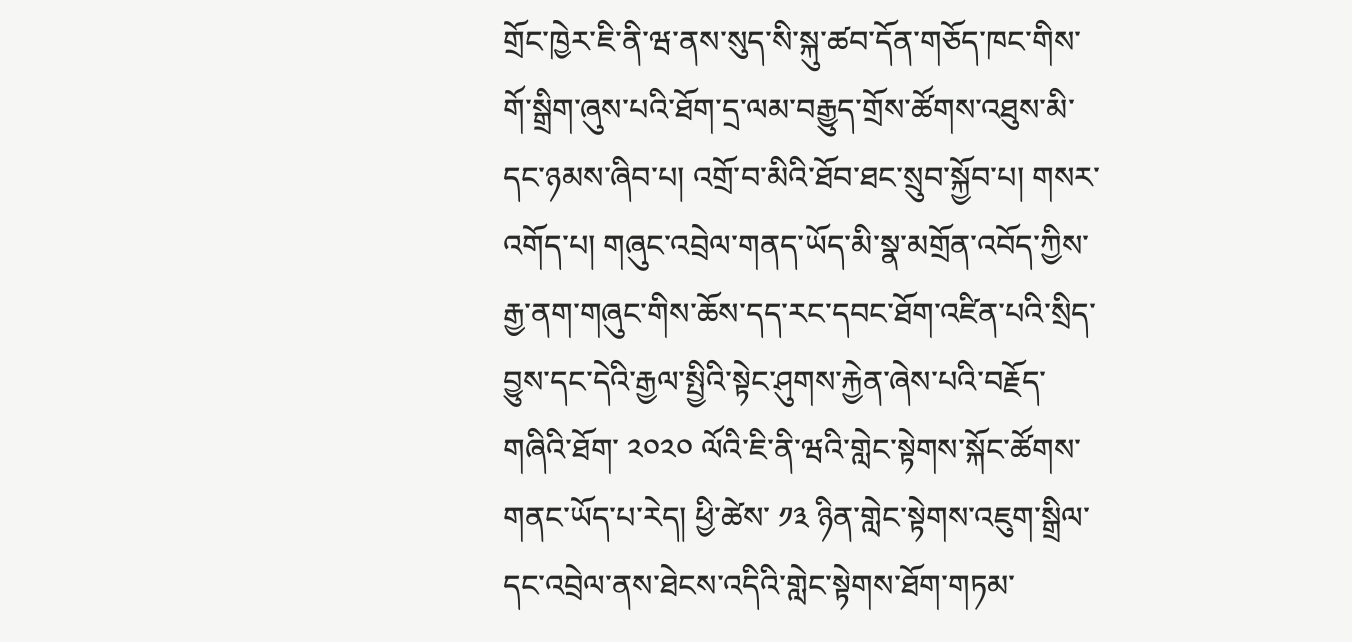གྲོང་ཁྱེར་ཇི་ནི་ཝ་ནས་སུད་སི་སྐུ་ཚབ་དོན་གཅོད་ཁང་གིས་གོ་སྒྲིག་ཞུས་པའི་ཐོག་དྲ་ལམ་བརྒྱུད་གྲོས་ཚོགས་འཐུས་མི་དང་ཉམས་ཞིབ་པ། འགྲོ་བ་མིའི་ཐོབ་ཐང་སྲུབ་སྐྱོབ་པ། གསར་འགོད་པ། གཞུང་འབྲེལ་གནད་ཡོད་མི་སྣ་མགྲོན་འབོད་ཀྱིས་རྒྱ་ནག་གཞུང་གིས་ཆོས་དད་རང་དབང་ཐོག་འཛིན་པའི་སྲིད་བྱུས་དང་དེའི་རྒྱལ་སྤྱིའི་སྟེང་ཤུགས་རྐྱེན་ཞེས་པའི་བརྗོད་གཞིའི་ཐོག་ ༢༠༢༠ ལོའི་ཇི་ནི་ཝའི་གླེང་སྟེགས་སྐོང་ཚོགས་གནང་ཡོད་པ་རེད། ཕྱི་ཚེས་ ༡༣ ཉིན་གླེང་སྟེགས་འཇུག་སྒྲིལ་དང་འབྲེལ་ནས་ཐེངས་འདིའི་གླེང་སྟེགས་ཐོག་གཏམ་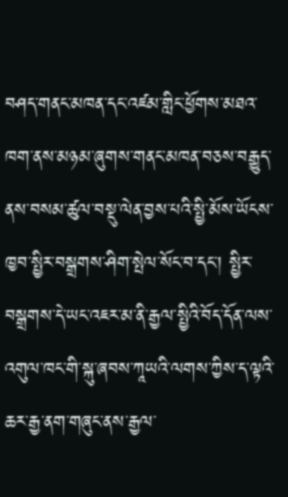བཤད་གནང་མཁན་དང་འཛམ་གླིང་ཕྱོགས་མཐའ་ཁག་ནས་མཉམ་ཞུགས་གནང་མཁན་བཅས་བརྒྱུད་ནས་བསམ་ཚུལ་བསྡུ་ལེན་བྱས་པའི་སྤྱི་མོས་ཡོངས་ཁྱབ་སྤྱིར་བསྒྲགས་ཤིག་སྤེལ་སོང་བ་དང་། སྤྱིར་བསྒྲགས་དེ་ཡང་འཇར་མ་ནི་རྒྱལ་སྤྱིའི་བོད་དོན་ལས་འགུལ་ཁང་གི་སྐུ་ཞབས་ཀཱཡའི་ལགས་ཀྱིས་ད་ལྟའི་ཆར་རྒྱ་ནག་གཞུང་ནས་རྒྱལ་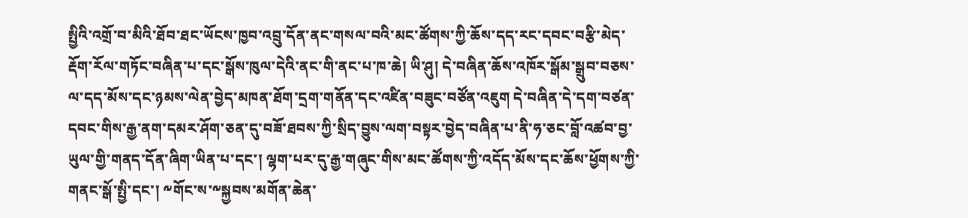སྤྱིའི་འགྲོ་བ་མིའི་ཐོབ་ཐང་ཡོངས་ཁྱབ་འབྲུ་དོན་ནང་གསལ་བའི་མང་ཚོགས་ཀྱི་ཆོས་དད་རང་དབང་བརྩི་མེད་རྡོག་རོལ་གཏོང་བཞིན་པ་དང་སྒོས་ཁུལ་དེའི་ནང་གི་ནང་པ་ཁ་ཆེ། ཡི་ཤུ། དེ་བཞིན་ཆོས་འཁོར་སྒོམ་སྒྲུབ་བཅས་ལ་དད་མོས་དང་ཉམས་ལེན་བྱེད་མཁན་ཐོག་དྲག་གནོན་དང་འཛིན་བཟུང་བཙོན་འཇུག དེ་བཞིན་དེ་དག་བཙན་དབང་གིས་རྒྱ་ནག་དམར་ཤོག་ཅན་དུ་བཟོ་ཐབས་ཀྱི་སྲིད་བྱུས་ལག་བསྟར་བྱེད་བཞིན་པ་ནི་ཧ་ཅང་བློ་འཚབ་བྱ་ཡུལ་གྱི་གནད་དོན་ཞིག་ཡིན་པ་དང་། ལྷག་པར་དུ་རྒྱ་གཞུང་གིས་མང་ཚོགས་ཀྱི་འདོད་མོས་དང་ཆོས་ཕྱོགས་ཀྱི་གནང་སྒོ་སྤྱི་དང་། ༸གོང་ས་༸སྐྱབས་མགོན་ཆེན་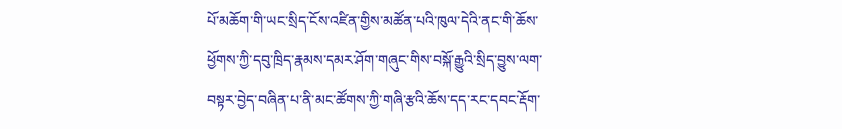པོ་མཆོག་གི་ཡང་སྲིད་ངོས་འཛིན་གྱིས་མཚོན་པའི་ཁུལ་དེའི་ནང་གི་ཆོས་ཕྱོགས་ཀྱི་དབུ་ཁྲིད་རྣམས་དམར་ཤོག་གཞུང་གིས་བསྐོ་རྒྱུའི་སྲིད་བྱུས་ལག་བསྟར་བྱེད་བཞིན་པ་ནི་མང་ཚོགས་ཀྱི་གཞི་རྩའི་ཆོས་དད་རང་དབང་རྡོག་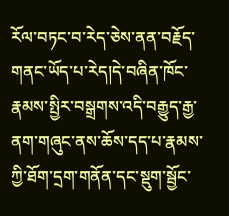རོལ་བཏང་བ་རེད་ཅེས་ནན་བརྗོད་གནང་ཡོད་པ་རེད།དེ་བཞིན་ཁོང་རྣམས་སྤྱིར་བསྒྲགས་འདི་བརྒྱུད་རྒྱ་ནག་གཞུང་ནས་ཆོས་དད་པ་རྣམས་ཀྱི་ཐོག་དྲག་གནོན་དང་སྡུག་སྦྱོང་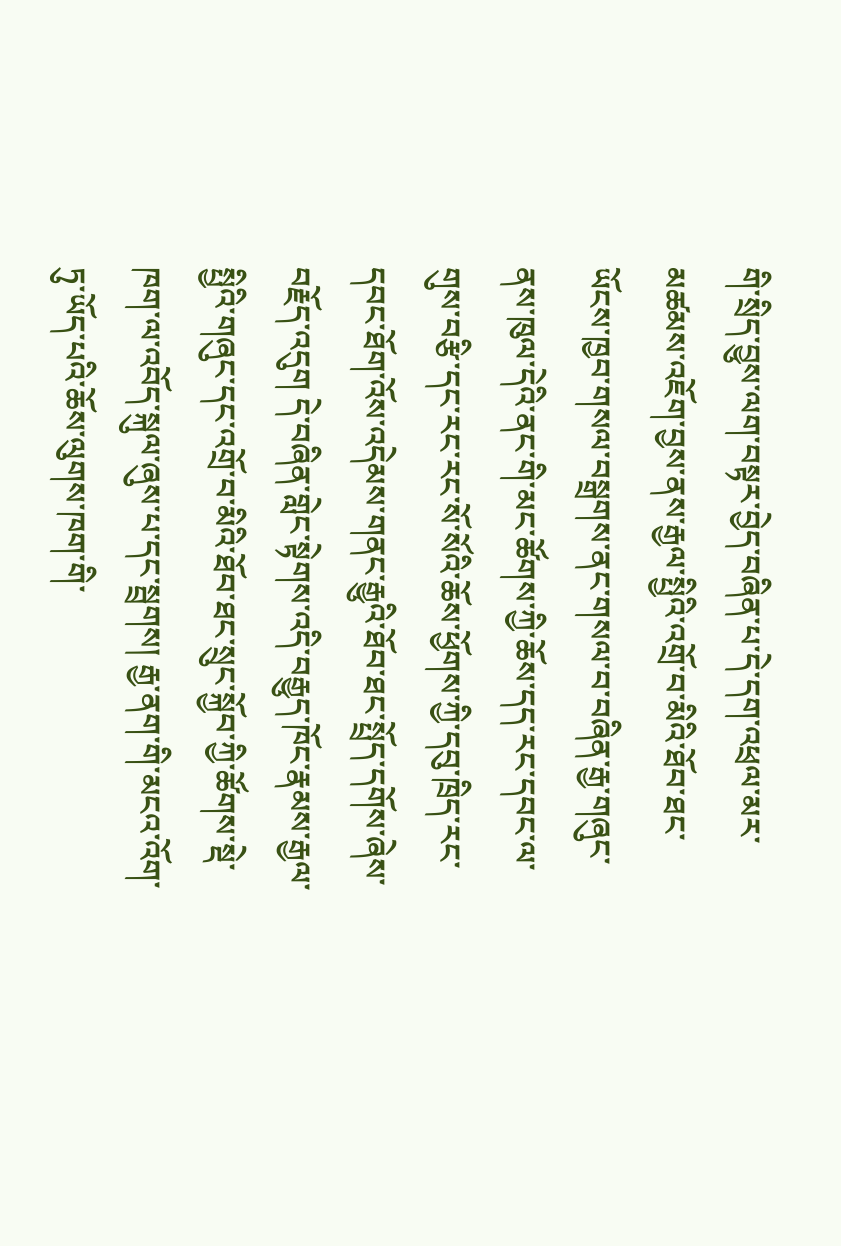གི་སྲིད་བྱུས་ལག་བསྟར་བྱེད་བཞིན་པ་དེ་དག་འཕྲལ་མར་མཚམས་འཇོག་བྱས་ནས་རྒྱལ་སྤྱིའི་འགྲོ་བ་མིའི་ཐོབ་ཐང་ཡོངས་ཁྱབ་གསལ་བསྒྲགས་ནང་གསལ་བ་བཞིན་རྒྱ་གཞུང་ནས་ཁུལ་དེའི་ནང་གི་མང་ཚོགས་ཀྱི་ཆོས་དད་རང་དབང་ལ་གུས་བརྩི་དང་རང་རང་སོ་སོའི་ཆོས་ཕྱོགས་ཀྱི་དབུ་ཁྲིད་རང་དབང་ཐོག་འོས་འདེམས་གནང་རྒྱུའི་ཐོབ་ཐང་སྤྲོད་དགོས་ཞེས་བརྗོད་འདུག དེ་བཞིན་གླེང་སྟེགས་འདི་བརྒྱུད་ཁོང་རྣམས་རྒྱལ་སྤྱིའི་གཞུང་དང་འགྲོ་བ་མིའི་ཐོབ་ཐང་སྲུང་སྐྱོབ་ཀྱི་ཚོགས་སྡེ་ཁག་ལ་འབོད་སྐུལ་ཞུས་པ་དང་སྦྲགས། རྒྱ་ནག་གི་མངའ་འོག་ཏུ་ཡོད་པའི་ཆོས་ལུགས་ཁག་གི་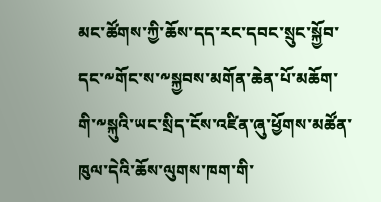མང་ཚོགས་ཀྱི་ཆོས་དད་རང་དབང་སྲུང་སྐྱོབ་དང་༸གོང་ས་༸སྐྱབས་མགོན་ཆེན་པོ་མཆོག་གི་༸སྐུའི་ཡང་སྲིད་ངོས་འཛིན་ཞུ་ཕྱོགས་མཚོན་ཁུལ་དེའི་ཆོས་ལུགས་ཁག་གི་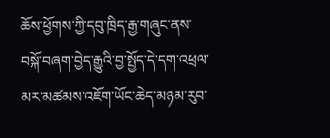ཆོས་ཕྱོགས་ཀྱི་དབུ་ཁྲིད་རྒྱ་གཞུང་ནས་བསྐོ་བཞག་བྱེད་རྒྱུའི་བྱ་སྤྱོད་དེ་དག་འཕྲལ་མར་མཚམས་འཇོག་ཡོང་ཆེད་མཉམ་རུབ་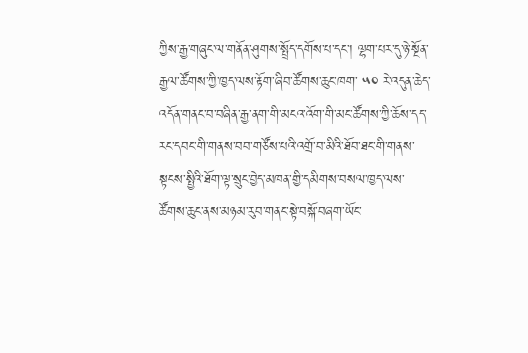ཀྱིས་རྒྱ་གཞུང་ལ་གནོན་ཤུགས་སྤྲོད་དགོས་པ་དང་། ལྷག་པར་དུ་ཉེ་སྔོན་རྒྱལ་ཚོགས་ཀྱི་ཁྱད་ལས་རྟོག་ཞིབ་ཚོགས་ཆུང་ཁག་ ༥༠ རེ་འདུན་ཆེད་འདོན་གནང་བ་བཞིན་རྒྱ་ནག་གི་མངའ་འོག་གི་མང་ཚོགས་ཀྱི་ཆོས་དད་རང་དབང་གི་གནས་བབ་གཙོས་པའི་འགྲོ་བ་མིའི་ཐོབ་ཐང་གི་གནས་སྟངས་སྤྱིའི་ཐོག་ལྟ་སྲུང་བྱེད་མཁན་གྱི་དམིགས་བསལ་ཁྱད་ལས་ཚོགས་ཆུང་ནས་མཉམ་རུབ་གནང་སྟེ་བསྐོ་བཞག་ཡོང་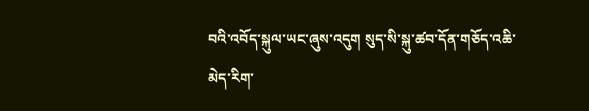བའི་འབོད་སྐུལ་ཡང་ཞུས་འདུག སུད་སི་སྐུ་ཚབ་དོན་གཅོད་འཆི་མེད་རིག་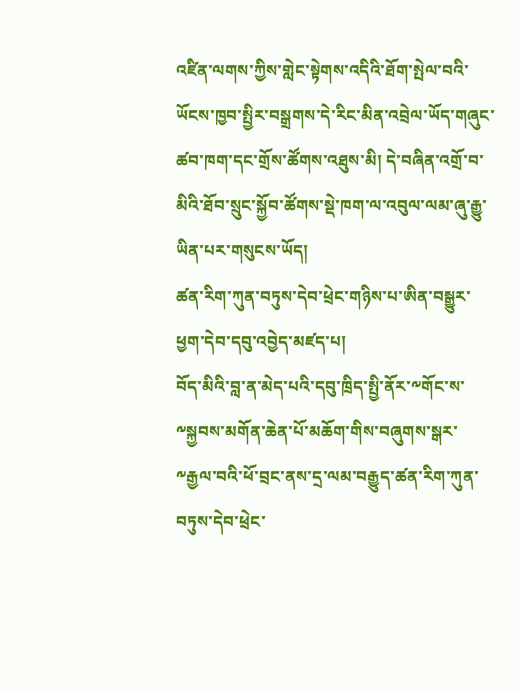འཛིན་ལགས་ཀྱིས་གླེང་སྟེགས་འདིའི་ཐོག་སྤེལ་བའི་ཡོངས་ཁྱབ་སྤྱིར་བསྒྲགས་དེ་རིང་མིན་འབྲེལ་ཡོད་གཞུང་ཚབ་ཁག་དང་གྲོས་ཚོགས་འཐུས་མི། དེ་བཞིན་འགྲོ་བ་མིའི་ཐོབ་སྲུང་སྐྱོབ་ཚོགས་སྡེ་ཁག་ལ་འབུལ་ལམ་ཞུ་རྒྱུ་ཡིན་པར་གསུངས་ཡོད།
ཚན་རིག་ཀུན་བཏུས་དེབ་ཕྲེང་གཉིས་པ་ཨིན་བསྒྱུར་ཕྱག་དེབ་དབུ་འབྱེད་མཛད་པ།
བོད་མིའི་བླ་ན་མེད་པའི་དབུ་ཁྲིད་སྤྱི་ནོར་༸གོང་ས་༸སྐྱབས་མགོན་ཆེན་པོ་མཆོག་གིས་བཞུགས་སྒར་༸རྒྱལ་བའི་ཕོ་བྲང་ནས་དྲ་ལམ་བརྒྱུད་ཚན་རིག་ཀུན་བཏུས་དེབ་ཕྲེང་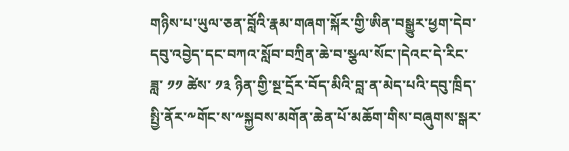གཉིས་པ་ཡུལ་ཅན་བློའི་རྣམ་གཞག་སྐོར་གྱི་ཨིན་བསྒྱུར་ཕྱག་དེབ་དབུ་འབྱེད་དང་བཀའ་སློབ་བཀྲིན་ཆེ་བ་སྩལ་སོང་།དེའང་དེ་རིང་ ཟླ་ ༡༡ ཚེས་ ༡༣ ཉིན་གྱི་སྔ་དྲོར་བོད་མིའི་བླ་ན་མེད་པའི་དབུ་ཁྲིད་སྤྱི་ནོར་༸གོང་ས་༸སྐྱབས་མགོན་ཆེན་པོ་མཆོག་གིས་བཞུགས་སྒར་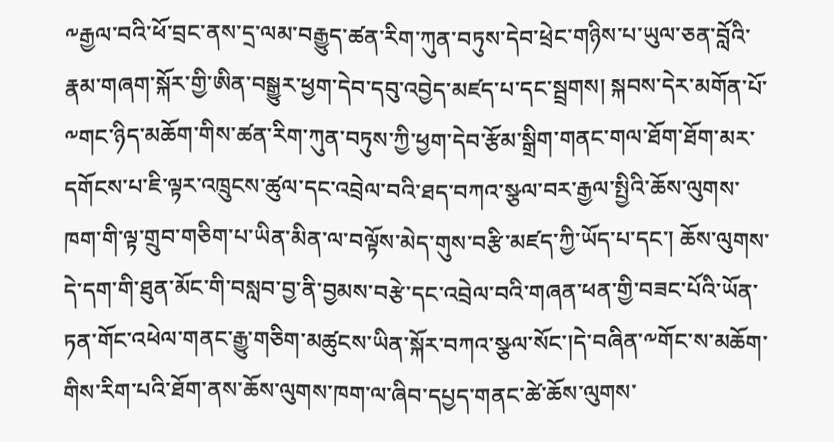༸རྒྱལ་བའི་ཕོ་བྲང་ནས་དྲ་ལམ་བརྒྱུད་ཚན་རིག་ཀུན་བཏུས་དེབ་ཕྲེང་གཉིས་པ་ཡུལ་ཅན་བློའི་རྣམ་གཞག་སྐོར་གྱི་ཨིན་བསྒྱུར་ཕྱག་དེབ་དབུ་འབྱེད་མཛད་པ་དང་སྦྲགས། སྐབས་དེར་མགོན་པོ་༸གང་ཉིད་མཆོག་གིས་ཚན་རིག་ཀུན་བཏུས་ཀྱི་ཕྱག་དེབ་རྩོམ་སྒྲིག་གནང་གལ་ཐོག་ཐོག་མར་དགོངས་པ་ཇི་ལྟར་འཁྲུངས་ཚུལ་དང་འབྲེལ་བའི་ཐད་བཀའ་སྩལ་བར་རྒྱལ་སྤྱིའི་ཆོས་ལུགས་ཁག་གི་ལྟ་གྲུབ་གཅིག་པ་ཡིན་མིན་ལ་བལྟོས་མེད་གུས་བརྩི་མཛད་ཀྱི་ཡོད་པ་དང་། ཆོས་ལུགས་དེ་དག་གི་ཐུན་མོང་གི་བསླབ་བྱ་ནི་བྱམས་བརྩེ་དང་འབྲེལ་བའི་གཞན་ཕན་གྱི་བཟང་པོའི་ཡོན་ཏན་གོང་འཕེལ་གནང་རྒྱུ་གཅིག་མཚུངས་ཡིན་སྐོར་བཀའ་སྩལ་སོང་།དེ་བཞིན་༸གོང་ས་མཆོག་གིས་རིག་པའི་ཐོག་ནས་ཆོས་ལུགས་ཁག་ལ་ཞིབ་དཔྱད་གནང་ཚེ་ཆོས་ལུགས་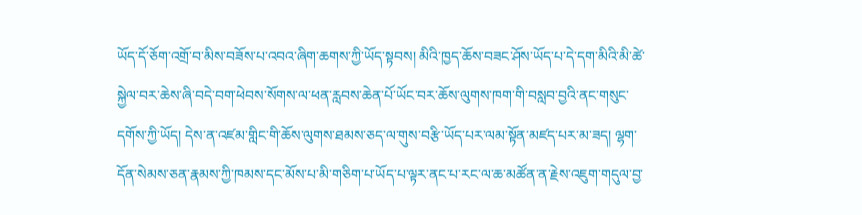ཡོད་དོ་ཅོག་འགྲོ་བ་མིས་བཟོས་པ་འབའ་ཞིག་ཆགས་ཀྱི་ཡོད་སྟབས། མིའི་ཁྱད་ཆོས་བཟང་ཤོས་ཡོད་པ་དེ་དག་མིའི་མི་ཚེ་སྐྱེལ་བར་ཆེས་ཞི་བདེ་བག་ཕེབས་སོགས་ལ་ཕན་རླབས་ཆེན་པོ་ཡོང་བར་ཆོས་ལུགས་ཁག་གི་བསླབ་བྱའི་ནང་གསུང་དགོས་ཀྱི་ཡོད། དེས་ན་འཛམ་གླིང་གི་ཆོས་ལུགས་ཐམས་ཅད་ལ་གུས་བརྩི་ཡོད་པར་ལམ་སྟོན་མཛད་པར་མ་ཟད། ལྷག་དོན་སེམས་ཅན་རྣམས་ཀྱི་ཁམས་དང་མོས་པ་མི་གཅིག་པ་ཡོད་པ་ལྟར་ནང་པ་རང་ལ་ཆ་མཚོན་ན་རྗེས་འཇུག་གདུལ་བྱ་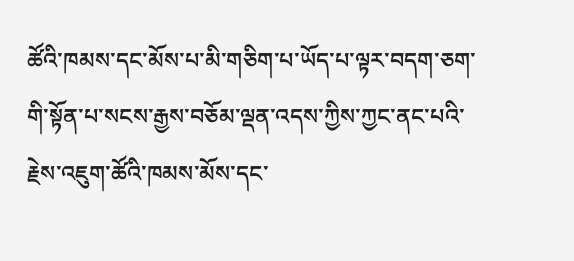ཚོའི་ཁམས་དང་མོས་པ་མི་གཅིག་པ་ཡོད་པ་ལྟར་བདག་ཅག་གི་སྟོན་པ་སངས་རྒྱས་བཅོམ་ལྡན་འདས་ཀྱིས་ཀྱང་ནང་པའི་རྗེས་འཇུག་ཚོའི་ཁམས་མོས་དང་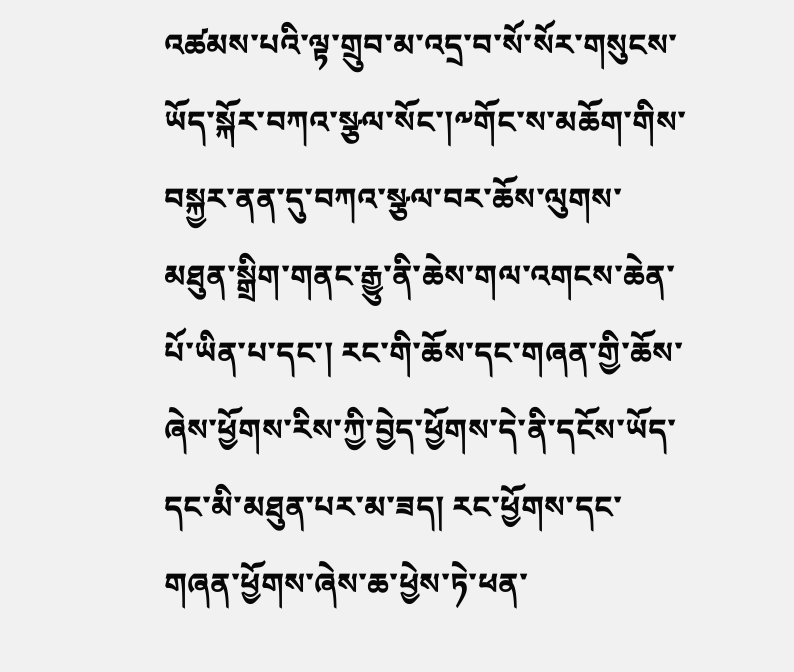འཚམས་པའི་ལྟ་གྲུབ་མ་འདྲ་བ་སོ་སོར་གསུངས་ཡོད་སྐོར་བཀའ་སྩལ་སོང་།༸གོང་ས་མཆོག་གིས་བསྐྱར་ནན་དུ་བཀའ་སྩལ་བར་ཆོས་ལུགས་མཐུན་སྒྲིག་གནང་རྒྱུ་ནི་ཆེས་གལ་འགངས་ཆེན་པོ་ཡིན་པ་དང་། རང་གི་ཆོས་དང་གཞན་གྱི་ཆོས་ཞེས་ཕྱོགས་རིས་ཀྱི་བྱེད་ཕྱོགས་དེ་ནི་དངོས་ཡོད་དང་མི་མཐུན་པར་མ་ཟད། རང་ཕྱོགས་དང་གཞན་ཕྱོགས་ཞེས་ཆ་ཕྱེས་ཏེ་ཕན་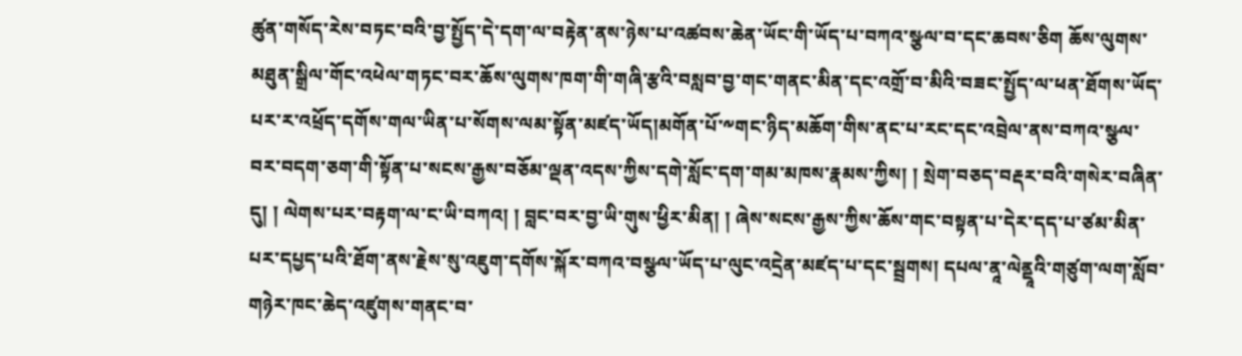ཚུན་གསོད་རེས་བཏང་བའི་བྱ་སྤྱོད་དེ་དག་ལ་བརྟེན་ནས་ཉེས་པ་འཚབས་ཆེན་ཡོང་གི་ཡོད་པ་བཀའ་སྩལ་བ་དང་ཆབས་ཅིག ཆོས་ལུགས་མཐུན་སྒྲིལ་གོང་འཕེལ་གཏང་བར་ཆོས་ལུགས་ཁག་གི་གཞི་རྩའི་བསླབ་བྱ་གང་གནང་མིན་དང་འགྲོ་བ་མིའི་བཟང་སྤྱོད་ལ་ཕན་ཐོགས་ཡོད་པར་ར་འཕྲོད་དགོས་གལ་ཡིན་པ་སོགས་ལམ་སྟོན་མཛད་ཡོད།མགོན་པོ་༸གང་ཉིད་མཆོག་གིས་ནང་པ་རང་དང་འབྲེལ་ནས་བཀའ་སྩལ་བར་བདག་ཅག་གི་སྟོན་པ་སངས་རྒྱས་བཅོམ་ལྡན་འདས་ཀྱིས་དགེ་སློང་དག་གམ་མཁས་རྣམས་ཀྱིས། ། སྲེག་བཅད་བརྡར་བའི་གསེར་བཞིན་དུ། ། ལེགས་པར་བརྟག་ལ་ང་ཡི་བཀའ། ། བླང་བར་བྱ་ཡི་གུས་ཕྱིར་མིན། ། ཞེས་སངས་རྒྱས་ཀྱིས་ཆོས་གང་བསྟན་པ་དེར་དད་པ་ཙམ་མིན་པར་དཔྱད་པའི་ཐོག་ནས་རྗེས་སུ་འཇུག་དགོས་སྐོར་བཀའ་བསྩལ་ཡོད་པ་ལུང་འདྲེན་མཛད་པ་དང་སྦྲགས། དཔལ་ནཱ་ལེནྡཱའི་གཙུག་ལག་སློབ་གཉེར་ཁང་ཆེད་འཛུགས་གནང་བ་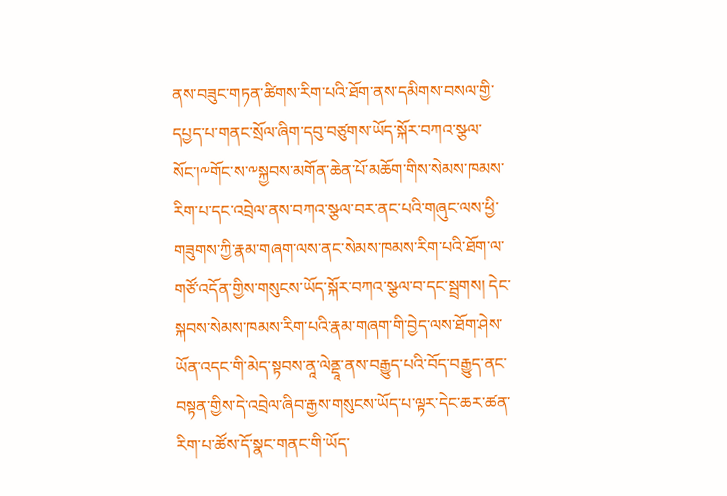ནས་བཟུང་གཏན་ཚིགས་རིག་པའི་ཐོག་ནས་དམིགས་བསལ་གྱི་དཔྱད་པ་གནང་སྲོལ་ཞིག་དབུ་བཙུགས་ཡོད་སྐོར་བཀའ་སྩལ་སོང་།༸གོང་ས་༸སྐྱབས་མགོན་ཆེན་པོ་མཆོག་གིས་སེམས་ཁམས་རིག་པ་དང་འབྲེལ་ནས་བཀའ་སྩལ་བར་ནང་པའི་གཞུང་ལས་ཕྱི་གཟུགས་ཀྱི་རྣམ་གཞག་ལས་ནང་སེམས་ཁམས་རིག་པའི་ཐོག་ལ་གཙོ་འདོན་གྱིས་གསུངས་ཡོད་སྐོར་བཀའ་སྩལ་བ་དང་སྦྲགས། དེང་སྐབས་སེམས་ཁམས་རིག་པའི་རྣམ་གཞག་གི་བྱེད་ལས་ཐོག་ཤེས་ཡོན་འདང་གི་མེད་སྟབས་ནཱ་ལེནྡཱ་ནས་བརྒྱུད་པའི་བོད་བརྒྱུད་ནང་བསྟན་གྱིས་དེ་འབྲེལ་ཞིབ་རྒྱས་གསུངས་ཡོད་པ་ལྟར་དེང་ཆར་ཚན་རིག་པ་ཚོས་དོ་སྣང་གནང་གི་ཡོད་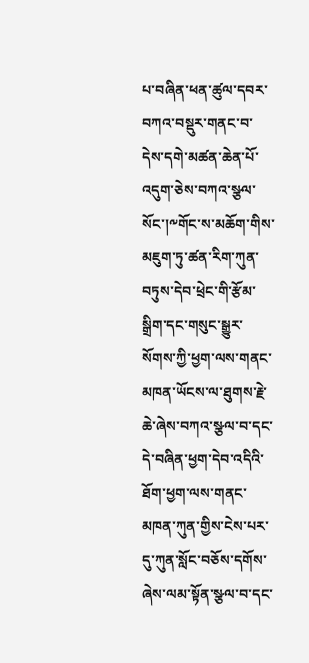པ་བཞིན་ཕན་ཚུལ་དབར་བཀའ་བསྡུར་གནང་བ་དེས་དགེ་མཚན་ཆེན་པོ་འདུག་ཅེས་བཀའ་སྩལ་སོང་།༸གོང་ས་མཆོག་གིས་མཇུག་ཏུ་ཚན་རིག་ཀུན་བཏུས་དེབ་ཕྲེང་གི་རྩོམ་སྒྲིག་དང་གསུང་སྒྱུར་སོགས་ཀྱི་ཕྱག་ལས་གནང་མཁན་ཡོངས་ལ་ཐུགས་རྗེ་ཆེ་ཞེས་བཀའ་སྩལ་བ་དང་དེ་བཞིན་ཕྱག་དེབ་འདིའི་ཐོག་ཕྱག་ལས་གནང་མཁན་ཀུན་གྱིས་ངེས་པར་དུ་ཀུན་སློང་བཅོས་དགོས་ཞེས་ལམ་སྟོན་སྩལ་བ་དང་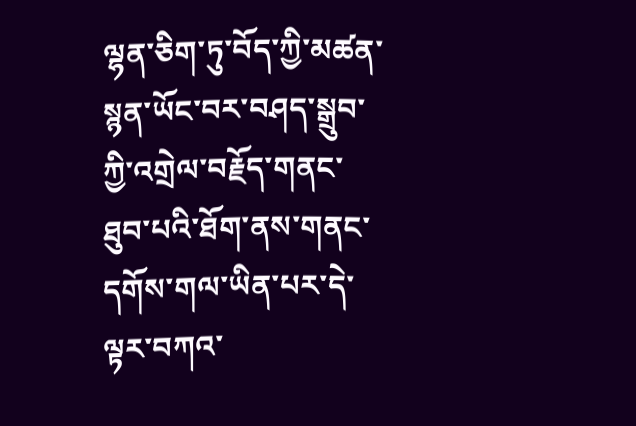ལྷན་ཅིག་ཏུ་བོད་ཀྱི་མཚན་སྙན་ཡོང་བར་བཤད་སྒྲུབ་ཀྱི་འགྲེལ་བརྗོད་གནང་ཐུབ་པའི་ཐོག་ནས་གནང་དགོས་གལ་ཡིན་པར་དེ་ལྟར་བཀའ་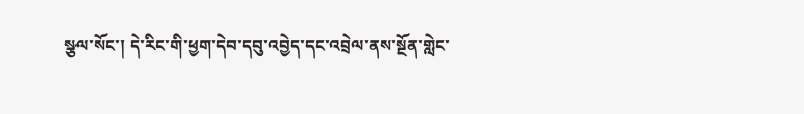སྩལ་སོང་། དེ་རིང་གི་ཕྱག་དེབ་དབུ་འབྱེད་དང་འབྲེལ་ནས་སྔོན་གླེང་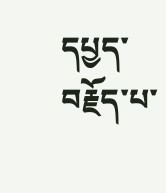དཔྱད་བརྗོད་པ་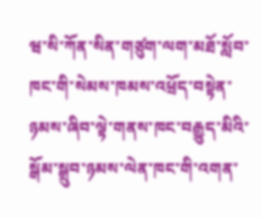ཝ་སི་ཀོན་སིན་གཙུག་ལག་མཐོ་སློབ་ཁང་གི་སེམས་ཁམས་འཕྲོད་བསྟེན་ཉམས་ཞིབ་ལྟེ་གནས་ཁང་བརྒྱུད་མིའི་སྒོམ་སྒྲུབ་ཉམས་ལེན་ཁང་གི་འགན་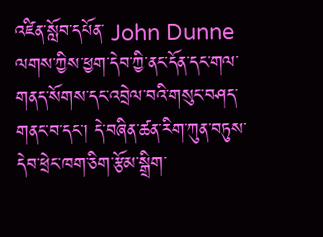འཛིན་སློབ་དཔོན་ John Dunne ལགས་ཀྱིས་ཕྱག་དེབ་ཀྱི་ནང་དོན་དང་གལ་གནད་སོགས་དང་འབྲེལ་བའི་གསུང་བཤད་གནང་བ་དང་། དེ་བཞིན་ཚན་རིག་ཀུན་བཏུས་དེབ་ཕྲེང་ཁག་ཅིག་རྩོམ་སྒྲིག་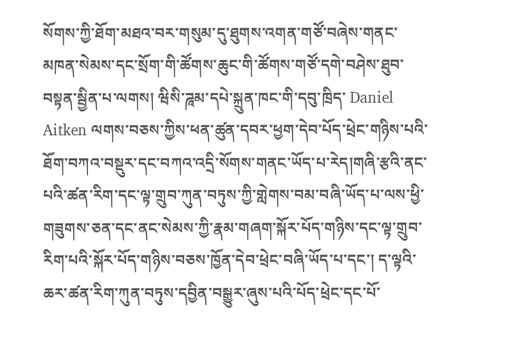སོགས་ཀྱི་ཐོག་མཐའ་བར་གསུམ་དུ་ཐུགས་འགན་གཙོ་བཞེས་གནང་མཁན་སེམས་དང་སྲོག་གི་ཚོགས་ཆུང་གི་ཚོགས་གཙོ་དགེ་བཤེས་ཐུབ་བསྟན་སྦྱིན་པ་ལགས། ཝིསི་ཌཱམ་དཔེ་སྐྲུན་ཁང་གི་དབུ་ཁྲིད་ Daniel Aitken ལགས་བཅས་ཀྱིས་ཕན་ཚུན་དབར་ཕྱག་དེབ་པོད་ཕྲེང་གཉིས་པའི་ཐོག་བཀའ་བསྡུར་དང་བཀའ་འདྲི་སོགས་གནང་ཡོད་པ་རེད།གཞི་རྩའི་ནང་པའི་ཚན་རིག་དང་ལྟ་གྲུབ་ཀུན་བཏུས་ཀྱི་གླེགས་བམ་བཞི་ཡོད་པ་ལས་ཕྱི་གཟུགས་ཅན་དང་ནང་སེམས་ཀྱི་རྣམ་གཞག་སྐོར་པོད་གཉིས་དང་ལྟ་གྲུབ་རིག་པའི་སྐོར་པོད་གཉིས་བཅས་ཁྱོན་དེབ་ཕྲེང་བཞི་ཡོད་པ་དང་། ད་ལྟའི་ཆར་ཚན་རིག་ཀུན་བཏུས་དབྱིན་བསྒྱུར་ཞུས་པའི་པོད་ཕྲེང་དང་པོ་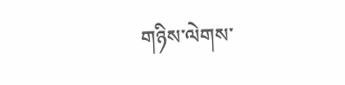གཉིས་ལེགས་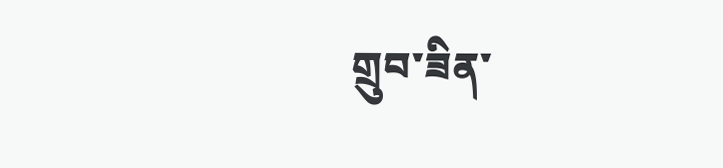གྲུབ་ཟིན་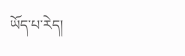ཡོད་པ་རེད།